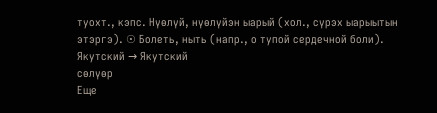туохт., кэпс. Нүөлүй, нүөлүйэн ыарый (хол., сүрэх ыарыытын этэргэ). ☉ Болеть, ныть (напр., о тупой сердечной боли).
Якутский → Якутский
сөлүөр
Еще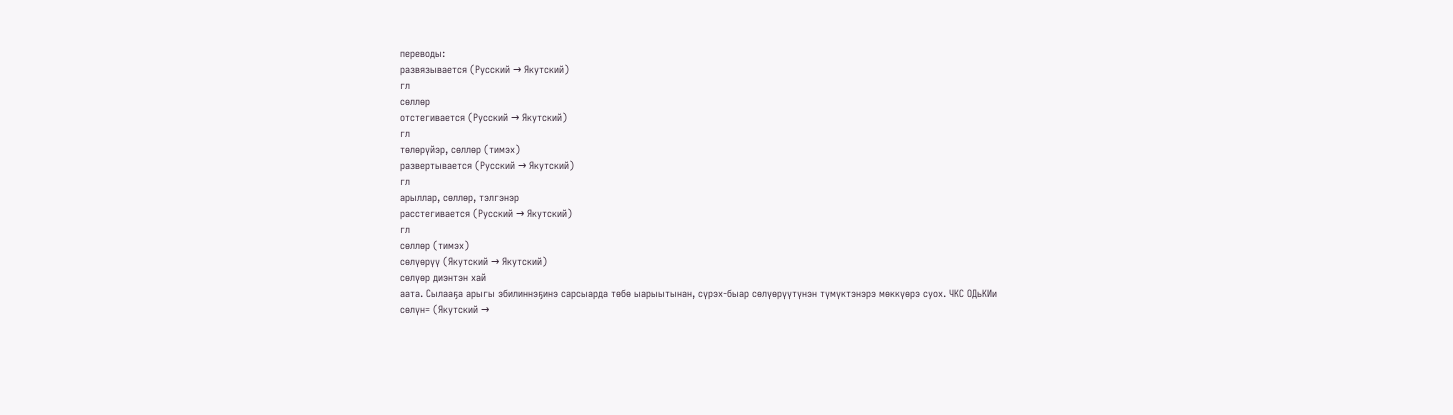переводы:
развязывается (Русский → Якутский)
гл
сөллөр
отстегивается (Русский → Якутский)
гл
төлөрүйэр, сөллөр (тимэх)
развертывается (Русский → Якутский)
гл
арыллар, сөллөр, тэлгэнэр
расстегивается (Русский → Якутский)
гл
сөллөр (тимэх)
сөлүөрүү (Якутский → Якутский)
сөлүөр диэнтэн хай
аата. Сылааҕа арыгы эбилиннэҕинэ сарсыарда төбө ыарыытынан, сүрэх-быар сөлүөрүүтүнэн түмүктэнэрэ мөккүөрэ суох. ЧКС ОДьКИи
сөлүн= (Якутский →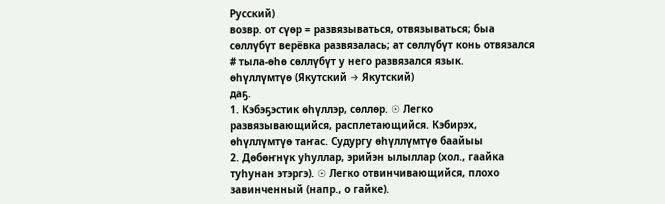Русский)
возвр. от сүөр = развязываться, отвязываться; быа сөллүбүт верёвка развязалась; ат сөллүбүт конь отвязался # тыла-өһө сөллүбүт у него развязался язык.
өһүллүмтүө (Якутский → Якутский)
даҕ.
1. Кэбэҕэстик өһүллэр, сөллөр. ☉ Легко развязывающийся, расплетающийся. Кэбирэх, өһүллүмтүө таҥас. Судургу өһүллүмтүө баайыы
2. Дөбөҥнүк уһуллар, эрийэн ылыллар (хол., гаайка туһунан этэргэ). ☉ Легко отвинчивающийся, плохо завинченный (напр., о гайке).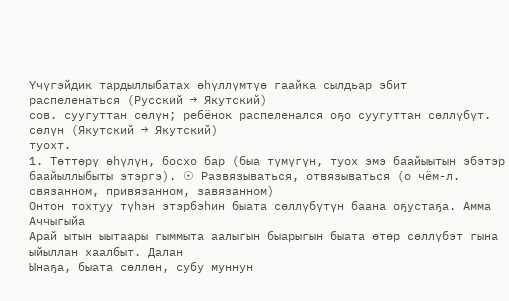Үчүгэйдик тардыллыбатах өһүллүмтүө гаайка сылдьар эбит
распеленаться (Русский → Якутский)
сов. суугуттан сөлүн; ребёнок распеленался оҕо суугуттан сөллүбүт.
сөлүн (Якутский → Якутский)
туохт.
1. Төттөрү өһүлүн, босхо бар (быа түмүгүн, туох эмэ баайыытын эбэтэр баайыллыбыты этэргэ). ☉ Развязываться, отвязываться (о чём-л. связанном, привязанном, завязанном)
Онтон тохтуу түһэн этэрбэһин быата сөллүбүтүн баана оҕустаҕа. Амма Аччыгыйа
Арай ытын ыытаары гыммыта аалыгын быарыгын быата өтөр сөллүбэт гына ыйыллан хаалбыт. Далан
Ынаҕа, быата сөллөн, субу муннун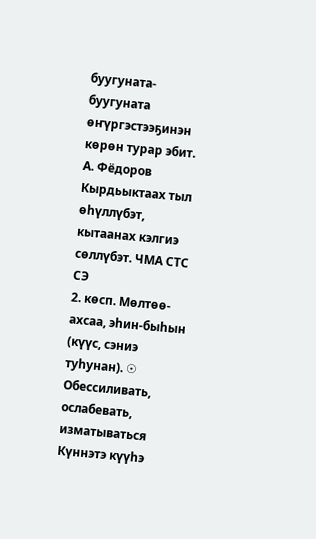буугуната-буугуната өҥүргэстээҕинэн көрөн турар эбит. А. Фёдоров
Кырдьыктаах тыл өһүллүбэт, кытаанах кэлгиэ сөллүбэт. ЧМА СТС СЭ
2. көсп. Мөлтөө-ахсаа, эһин-быһын (күүс, сэниэ туһунан). ☉ Обессиливать, ослабевать, изматываться
Күннэтэ күүһэ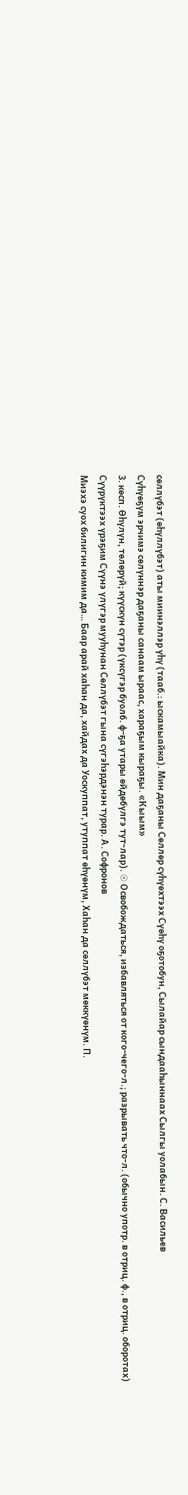сөллүбэт (өһүллүбэт) аты миинэллэр үһү (тааб.: ыскамыайка). Мин даҕаны Сөллөр сүһүөхтээх Сүөһү оҕотобун, Сылайар сындааһыннаах Сылгы уолабын. С. Васильев
Сүһүөҕүм эрчимэ сөлүннэр даҕаны санаам ыраас, хараҕым кыраҕы. «Кыым»
3. көсп. Өһүлүн, төлөрүй; күүскүн сүтэр (үксүгэр буолб. ф-ҕа утары өйдөбүлгэ тут-лар). ☉ Освобождаться, избавляться от кого-чего-л.; разрывать что-л. (обычно употр. в отриц. ф., в отриц. оборотах)
Сүүрүктээх үрэҕим Сүүнэ үлүгэр мууһунан Сөллүбэт гына сүгэһэрдэнэн турар. А. Софронов
Миэхэ суох билигин кимим да… Баар арай хаһан да, хайдах да Уоскуппат, утуппат өһүөнүм, Хаһан да сөллүбэт мөккүөнүм. П.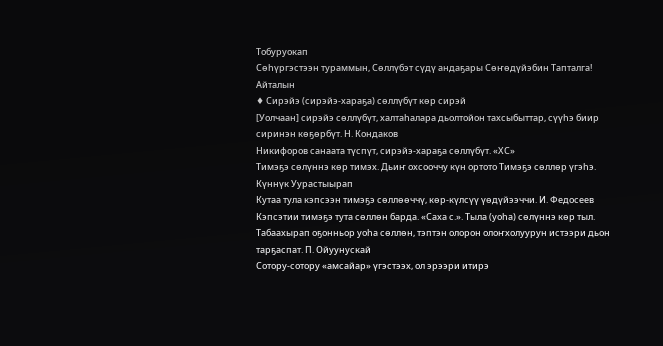Тобуруокап
Сөһүргэстээн тураммын, Сөллүбэт сүдү андаҕары Сөҥөдүйэбин Тапталга! Айталын
♦ Сирэйэ (сирэйэ-хараҕа) сөллүбүт көр сирэй
[Уолчаан] сирэйэ сөллүбүт, халтаһалара дьолтойон тахсыбыттар, сүүһэ биир сиринэн көҕөрбүт. Н. Кондаков
Никифоров санаата түспүт, сирэйэ-хараҕа сөллүбүт. «ХС»
Тимэҕэ сөлүннэ көр тимэх. Дьиҥ охсооччу күн ортото Тимэҕэ сөллөр үгэһэ. Күннүк Уурастыырап
Кутаа тула кэпсээн тимэҕэ сөллөөччү, көр-күлсүү үөдүйээччи. И. Федосеев
Кэпсэтии тимэҕэ тута сөллөн барда. «Саха с.». Тыла (уоһа) сөлүннэ көр тыл. Табаахырап оҕонньор уоһа сөллөн, тэптэн олорон олоҥхолуурун истээри дьон тарҕаспат. П. Ойуунускай
Сотору-сотору «амсайар» үгэстээх, ол эрээри итирэ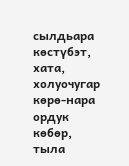сылдьара көстүбэт, хата, холуочугар көрө-нара ордук көбөр, тыла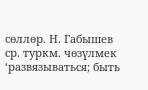сөллөр. Н. Габышев
ср. туркм. чөзүлмек ‘развязываться; быть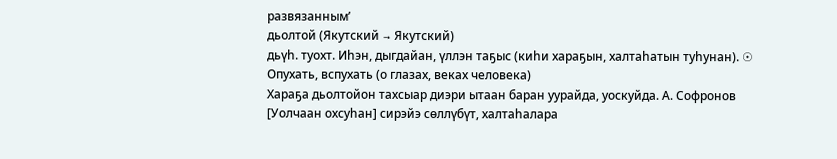развязанным’
дьолтой (Якутский → Якутский)
дьүһ. туохт. Иһэн, дыгдайан, үллэн таҕыс (киһи хараҕын, халтаһатын туһунан). ☉ Опухать, вспухать (о глазах, веках человека)
Хараҕа дьолтойон тахсыар диэри ытаан баран уурайда, уоскуйда. А. Софронов
[Уолчаан охсуһан] сирэйэ сөллүбүт, халтаһалара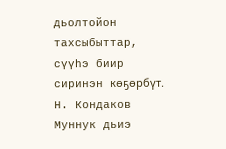дьолтойон тахсыбыттар, сүүһэ биир сиринэн көҕөрбүт. Н. Кондаков
Муннук дьиэ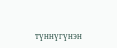түннүгүнэн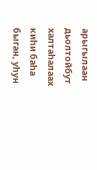арыгылаан дьолтойбут халтаһалаах киһи баһа быган, уһун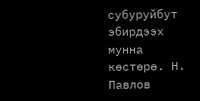субуруйбут эбирдээх мунна көстөрө. Н. Павлов